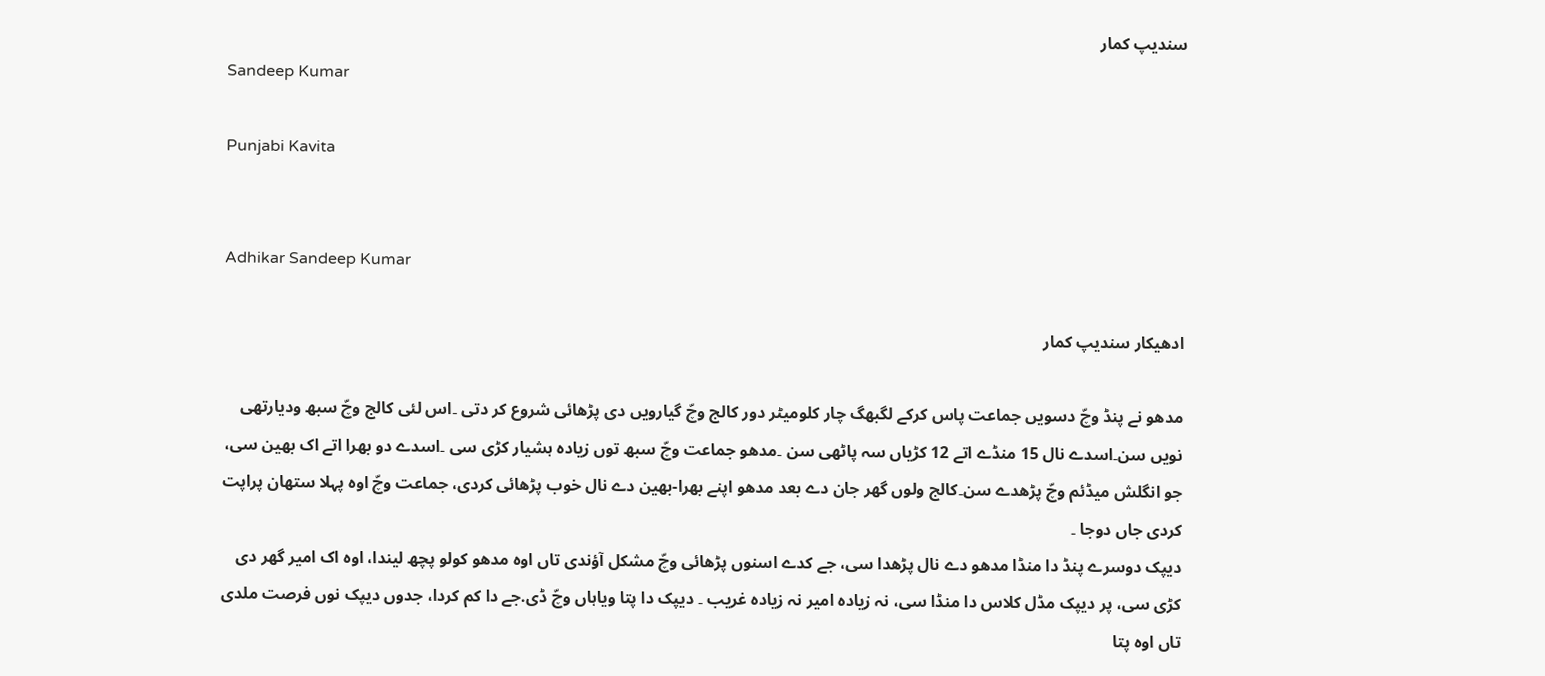سندیپ کمار
Sandeep Kumar

Punjabi Kavita


Adhikar Sandeep Kumar

ادھیکار سندیپ کمار

مدھو نے پنڈ وچّ دسویں جماعت پاس کرکے لگبھگ چار کلومیٹر دور کالج وچّ گیارویں دی پڑھائی شروع کر دتی ۔اس لئی کالج وچّ سبھ ودیارتھی نویں سن۔اسدے نال 15 منڈے اتے 12 کڑیاں سہ پاٹھی سن ۔مدھو جماعت وچّ سبھ توں زیادہ ہشیار کڑی سی ۔اسدے دو بھرا اتے اک بھین سی، جو انگلش میڈئم وچّ پڑھدے سن۔کالج ولوں گھر جان دے بعد مدھو اپنے بھرا-بھین دے نال خوب پڑھائی کردی، جماعت وچّ اوہ پہلا ستھان پراپت کردی جاں دوجا ۔
دیپک دوسرے پنڈ دا منڈا مدھو دے نال پڑھدا سی، جے کدے اسنوں پڑھائی وچّ مشکل آؤندی تاں اوہ مدھو کولو پچھ لیندا، اوہ اک امیر گھر دی کڑی سی، پر دیپک مڈل کلاس دا منڈا سی، نہ زیادہ امیر نہ زیادہ غریب ۔ دیپک دا پتا ویاہاں وچّ ڈی.جے دا کم کردا، جدوں دیپک نوں فرصت ملدی تاں اوہ پتا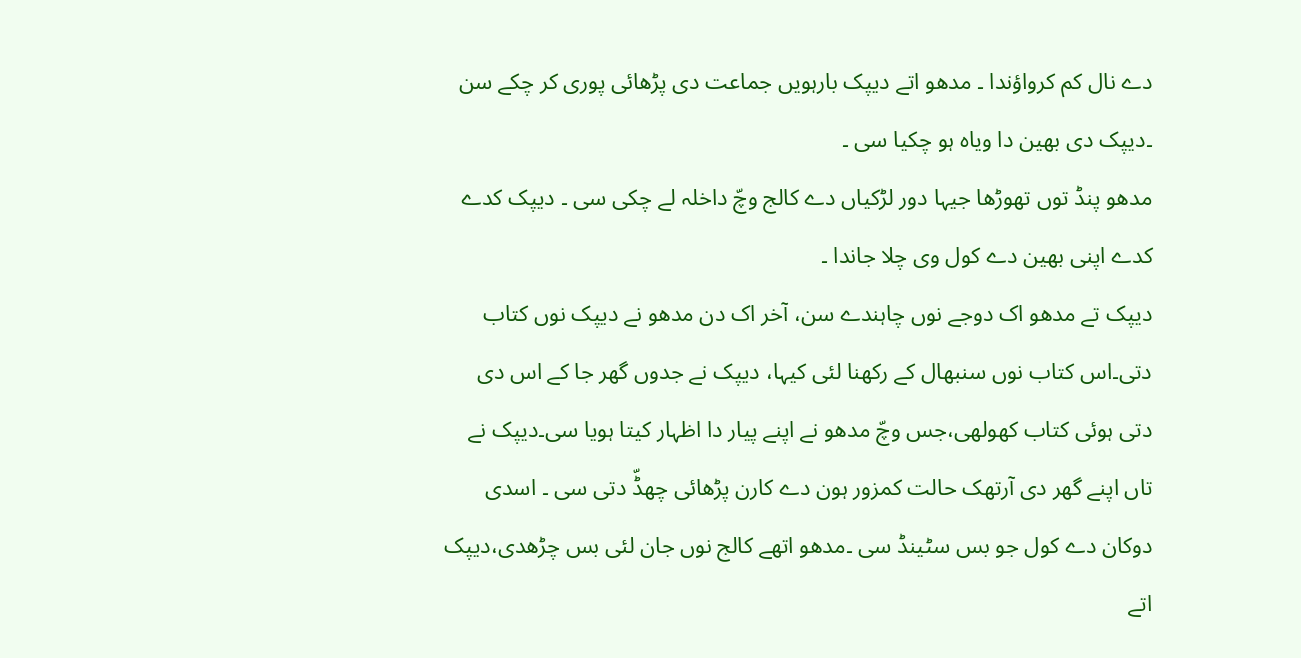دے نال کم کرواؤندا ۔ مدھو اتے دیپک بارہویں جماعت دی پڑھائی پوری کر چکے سن ۔دیپک دی بھین دا ویاہ ہو چکیا سی ۔
مدھو پنڈ توں تھوڑھا جیہا دور لڑکیاں دے کالج وچّ داخلہ لے چکی سی ۔ دیپک کدے کدے اپنی بھین دے کول وی چلا جاندا ۔
دیپک تے مدھو اک دوجے نوں چاہندے سن، آخر اک دن مدھو نے دیپک نوں کتاب دتی۔اس کتاب نوں سنبھال کے رکھنا لئی کیہا، دیپک نے جدوں گھر جا کے اس دی دتی ہوئی کتاب کھولھی،جس وچّ مدھو نے اپنے پیار دا اظہار کیتا ہویا سی۔دیپک نے تاں اپنے گھر دی آرتھک حالت کمزور ہون دے کارن پڑھائی چھڈّ دتی سی ۔ اسدی دوکان دے کول جو بس سٹینڈ سی ۔مدھو اتھے کالج نوں جان لئی بس چڑھدی،دیپک اتے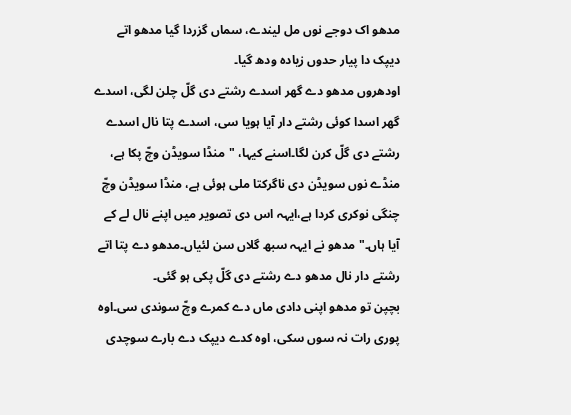مدھو اک دوجے نوں مل لیندے، سماں گزردا گیا مدھو اتے دیپک دا پیار حدوں زیادہ ودھ گیا۔
اودھروں مدھو دے گھر اسدے رشتے دی گلّ چلن لگی، اسدے گھر اسدا کوئی رشتے دار آیا ہویا سی، اسدے پتا نال اسدے رشتے دی گلّ کرن لگا۔اسنے کیہا، "منڈا سویڈن وچّ پکا ہے، منڈے نوں سویڈن دی ناگرکتا ملی ہوئی ہے، منڈا سویڈن وچّ چنگی نوکری کردا ہے،ایہہ اس دی تصویر میں اپنے نال لے کے آیا ہاں۔" مدھو نے ایہہ سبھ گلاں سن لئیاں۔مدھو دے پتا اتے رشتے دار نال مدھو دے رشتے دی گلّ پکی ہو گئی۔
بچپن تو مدھو اپنی دادی ماں دے کمرے وچّ سوندی سی۔اوہ پوری رات نہ سوں سکی، اوہ کدے دیپک دے بارے سوچدی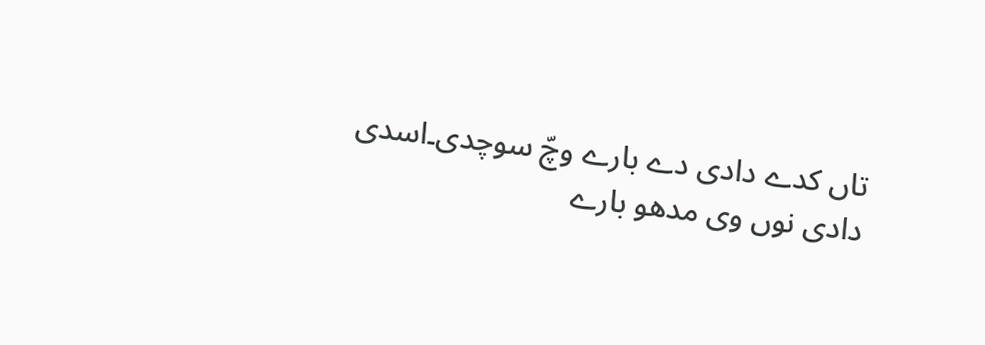تاں کدے دادی دے بارے وچّ سوچدی۔اسدی دادی نوں وی مدھو بارے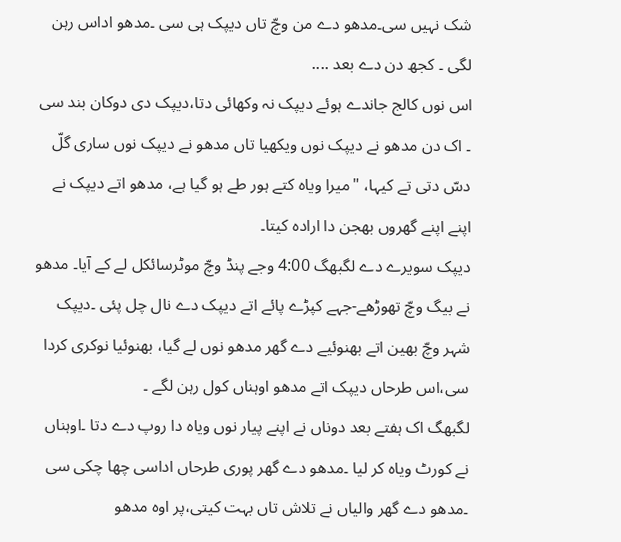شک نہیں سی۔مدھو دے من وچّ تاں دیپک ہی سی ۔مدھو اداس رہن لگی ۔ کجھ دن دے بعد ....
اس نوں کالج جاندے ہوئے دیپک نہ وکھائی دتا،دیپک دی دوکان بند سی ۔ اک دن مدھو نے دیپک نوں ویکھیا تاں مدھو نے دیپک نوں ساری گلّ دسّ دتی تے کیہا، "میرا ویاہ کتے ہور طے ہو گیا ہے، مدھو اتے دیپک نے اپنے اپنے گھروں بھجن دا ارادہ کیتا۔
دیپک سویرے دے لگبھگ 4:00 وجے پنڈ وچّ موٹرسائکل لے کے آیا۔ مدھو نے بیگ وچّ تھوڑھے-جہے کپڑے پائے اتے دیپک دے نال چل پئی ۔دیپک شہر وچّ بھین اتے بھنوئیے دے گھر مدھو نوں لے گیا، بھنوئیا نوکری کردا سی،اس طرحاں دیپک اتے مدھو اوہناں کول رہن لگے ۔
لگبھگ اک ہفتے بعد دوناں نے اپنے پیار نوں ویاہ دا روپ دے دتا ۔اوہناں نے کورٹ ویاہ کر لیا ۔مدھو دے گھر پوری طرحاں اداسی چھا چکی سی ۔مدھو دے گھر والیاں نے تلاش تاں بہت کیتی،پر اوہ مدھو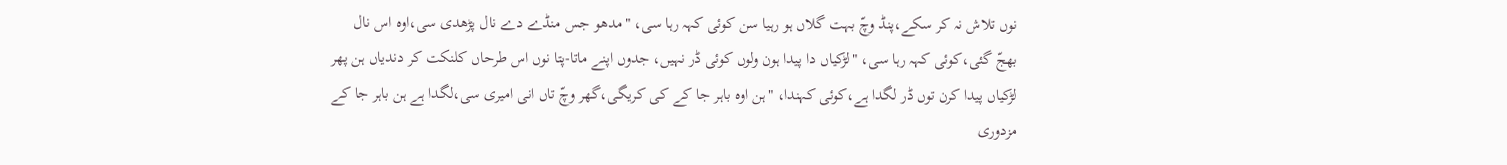نوں تلاش نہ کر سکے،پنڈ وچّ بہت گلاں ہو رہیا سن کوئی کہہ رہا سی، "مدھو جس منڈے دے نال پڑھدی سی،اوہ اس نال بھجّ گئی،کوئی کہہ رہا سی، "لڑکیاں دا پیدا ہون ولوں کوئی ڈر نہیں، جدوں اپنے ماتا-پتا نوں اس طرحاں کلنکت کر دندیاں ہن پھر لڑکیاں پیدا کرن توں ڈر لگدا ہے،کوئی کہندا، "ہن اوہ باہر جا کے کی کریگی،گھر وچّ تاں انی امیری سی،لگدا ہے ہن باہر جا کے مزدوری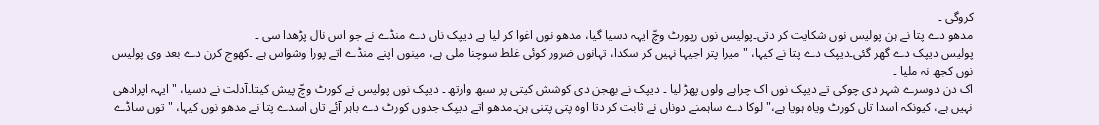کروگی ۔
مدھو دے پتا نے ہن پولیس نوں شکایت کر دتی۔پولیس نوں رپورٹ وچّ ایہہ دسیا گیا، مدھو نوں اغوا کر لیا ہے دیپک ناں دے منڈے نے جو اس نال پڑھدا سی ۔
پولیس دیپک دے گھر گئی۔دیپک دے پتا نے کیہا، "میرا پتر اجیہا نہیں کر سکدا، تہانوں ضرور کوئی غلط سوچنا ملی ہے، مینوں اپنے منڈے اتے پورا وشواس ہے ۔کھوج کرن دے بعد وی پولیس نوں کجھ نہ ملیا ۔
اک دن دوسرے شہر دی چوکی تے دیپک نوں اک چراہے ولوں پھڑ لیا ۔ دیپک نے بھجن دی کوشش کیتی پر سبھ وارتھ ۔ دیپک نوں پولیس نے کورٹ وچّ پیش کیتا۔آدلت نے دسیا، "ایہہ اپرادھی نہیں ہے، کیونکہ اسدا تاں کورٹ ویاہ ہویا ہے،" لوکا دے ساہمنے دوناں نے ثابت کر دتا اوہ پتی پتنی ہن۔مدھو اتے دیپک جدوں کورٹ دے باہر آئے تاں اسدے پتا نے مدھو نوں کیہا، "توں ساڈے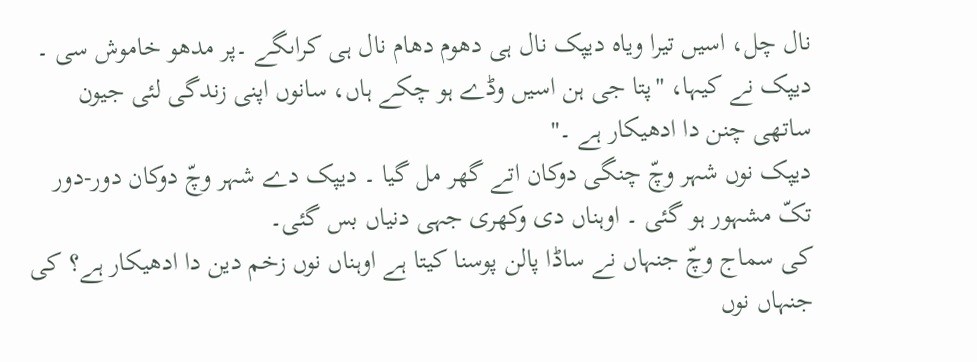نال چل، اسیں تیرا ویاہ دیپک نال ہی دھوم دھام نال ہی کراںگے ۔پر مدھو خاموش سی ۔ دیپک نے کیہا، "پتا جی ہن اسیں وڈے ہو چکے ہاں، سانوں اپنی زندگی لئی جیون ساتھی چنن دا ادھیکار ہے ۔"
دیپک نوں شہر وچّ چنگی دوکان اتے گھر مل گیا ۔ دیپک دے شہر وچّ دوکان دور-دور تکّ مشہور ہو گئی ۔ اوہناں دی وکھری جہی دنیاں بس گئی۔
کی سماج وچّ جنہاں نے ساڈا پالن پوسنا کیتا ہے اوہناں نوں زخم دین دا ادھیکار ہے؟ کی جنہاں نوں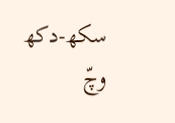سکھ-دکھ وچّ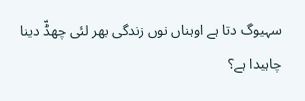سہیوگ دتا ہے اوہناں نوں زندگی بھر لئی چھڈّ دینا چاہیدا ہے؟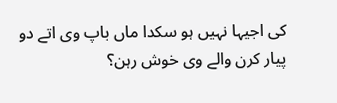کی اجیہا نہیں ہو سکدا ماں باپ وی اتے دو پیار کرن والے وی خوش رہن؟